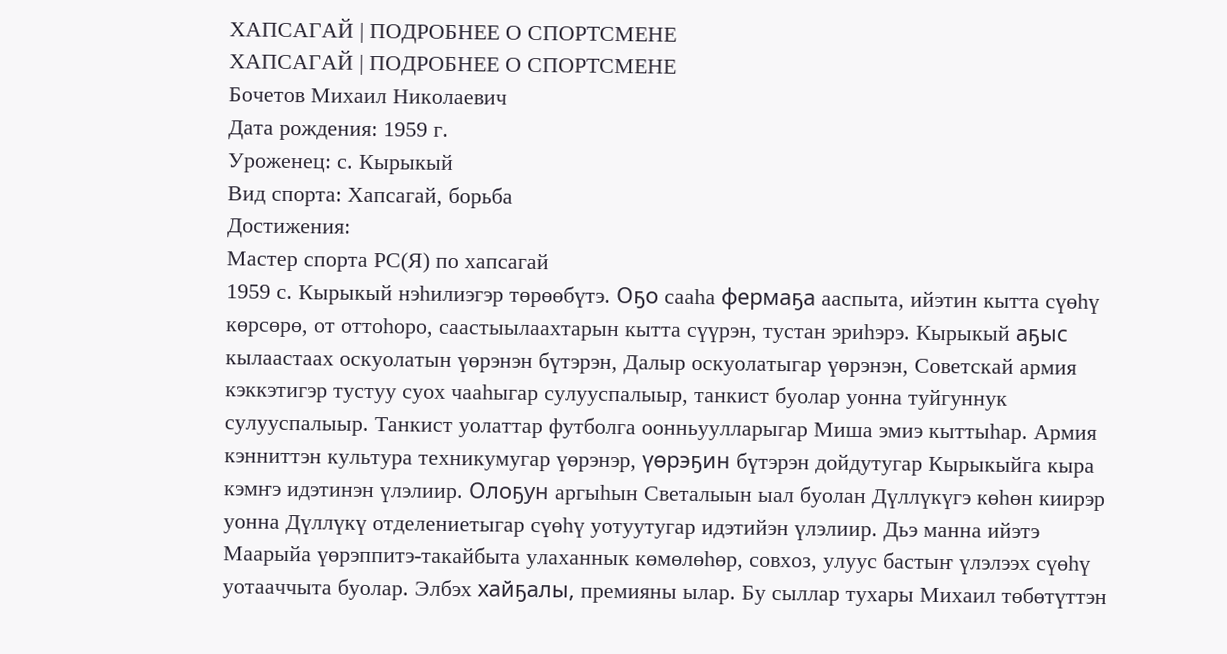ХАПСАГАЙ | ПОДРОБНЕЕ О СПОРТСМЕНЕ
ХАПСАГАЙ | ПОДРОБНЕЕ О СПОРТСМЕНЕ
Бочетов Михаил Николаевич
Дата рождения: 1959 г.
Уроженец: с. Кырыкый
Вид спорта: Хапсагай, борьба
Достижения:
Мастер спорта РС(Я) по хапсагай
1959 с. Кырыкый нэһилиэгэр төрөөбүтэ. Оҕо сааһа фермаҕа ааспыта, ийэтин кытта сүөһү көрсөрө, от оттоһоро, саастыылаахтарын кытта сүүрэн, тустан эриһэрэ. Кырыкый аҕыс кылаастаах оскуолатын үөрэнэн бүтэрэн, Далыр оскуолатыгар үөрэнэн, Советскай армия кэккэтигэр тустуу суох чааһыгар сулууспалыыр, танкист буолар уонна туйгуннук сулууспалыыр. Танкист уолаттар футболга оонньуулларыгар Миша эмиэ кыттыһар. Армия кэнниттэн культура техникумугар үөрэнэр, үөрэҕин бүтэрэн дойдутугар Кырыкыйга кыра кэмҥэ идэтинэн үлэлиир. Олоҕун аргыһын Светалыын ыал буолан Дүллүкүгэ көһөн киирэр уонна Дүллүкү отделениетыгар сүөһү уотуутугар идэтийэн үлэлиир. Дьэ манна ийэтэ Маарыйа үөрэппитэ-такайбыта улаханнык көмөлөһөр, совхоз, улуус бастыҥ үлэлээх сүөһү уотааччыта буолар. Элбэх хайҕалы, премияны ылар. Бу сыллар тухары Михаил төбөтүттэн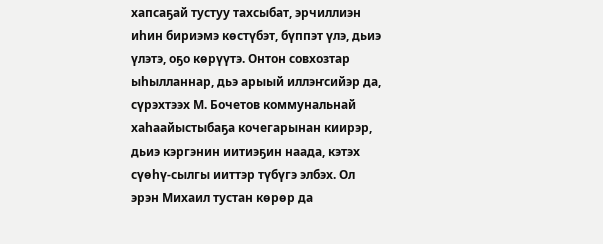хапсаҕай тустуу тахсыбат, эрчиллиэн иһин бириэмэ көстүбэт, бүппэт үлэ, дьиэ үлэтэ, оҕо көрүүтэ. Онтон совхозтар ыһылланнар, дьэ арыый иллэҥсийэр да, сүрэхтээх М. Бочетов коммунальнай хаһаайыстыбаҕа кочегарынан киирэр, дьиэ кэргэнин иитиэҕин наада, кэтэх сүөһү-сылгы ииттэр түбүгэ элбэх. Ол эрэн Михаил тустан көрөр да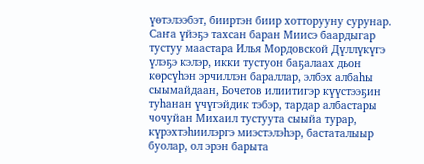үөтэлээбэт, бииртэн биир хотторууну сурунар. Саҥа үйэҕэ тахсан баран Миисэ баардыгар тустуу маастара Илья Мордовской Дүллүкүгэ үлэҕэ кэлэр, икки тустуон баҕалаах дьон көрсүһэн эрчиллэн бараллар, элбэх албаһы сыымайдаан, Бочетов илиитигэр күүстээҕин туһанан үчүгэйдик тэбэр, тардар албастары чочуйан Михаил тустуута сыыйа турар, күрэхтэһиилэргэ миэстэлэһэр, бастаталыыр буолар, ол эрэн барыта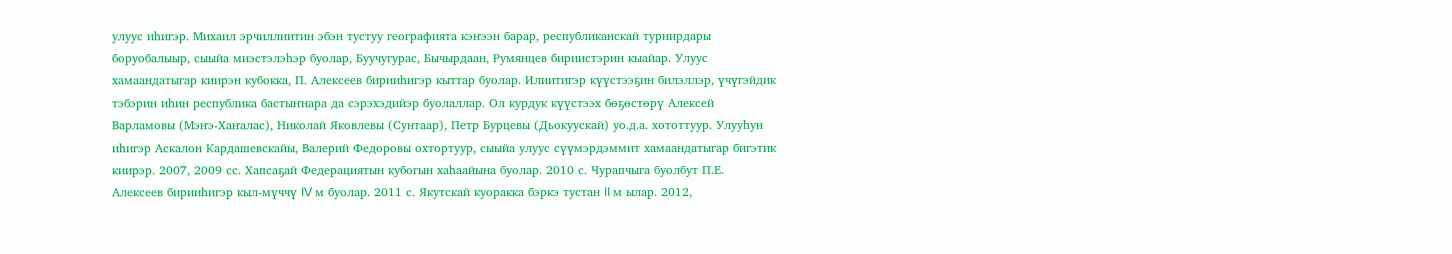улуус иһигэр. Михаил эрчиллиитин эбэн тустуу географията кэҥээн барар, республиканскай турнирдары боруобалыыр, сыыйа миэстэлэһэр буолар, Буучугурас, Бычырдаан, Румянцев бириистэрин кыайар. Улуус хамаандатыгар киирэн кубокка, П. Алексеев бирииһигэр кыттар буолар. Илиитигэр күүстээҕин билэллэр, үчүгэйдик тэбэрин иһин республика бастыҥнара да сэрэхэдийэр буолаллар. Ол курдук күүстээх бөҕөстөрү Алексей Варламовы (Мэҥэ-Хаҥалас), Николай Яковлевы (Сунтаар), Петр Бурцевы (Дьокуускай) уо.д.а. хототтуур. Улууһун иһигэр Аскалон Кардашевскайы, Валерий Федоровы охтортуур, сыыйа улуус сүүмэрдэммит хамаандатыгар бигэтик киирэр. 2007, 2009 сс. Хапсаҕай Федерациятын кубогын хаһаайына буолар. 2010 с. Чурапчыга буолбут П.Е. Алексеев бирииһигэр кыл-мүччү IV м буолар. 2011 с. Якутскай куоракка бэркэ тустан II м ылар. 2012,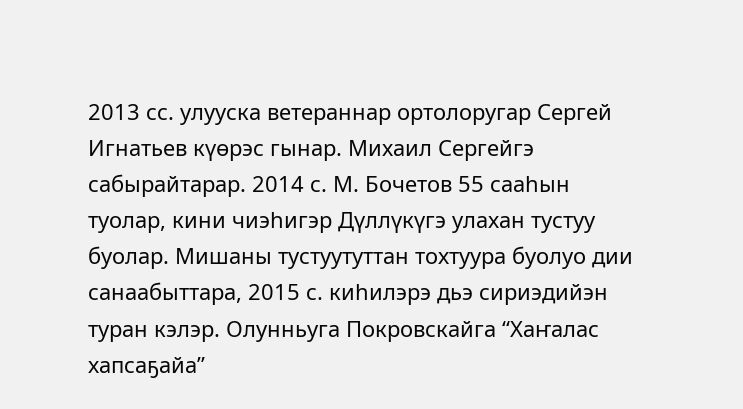2013 сс. улууска ветераннар ортолоругар Сергей Игнатьев күөрэс гынар. Михаил Сергейгэ сабырайтарар. 2014 с. М. Бочетов 55 сааһын туолар, кини чиэһигэр Дүллүкүгэ улахан тустуу буолар. Мишаны тустуутуттан тохтуура буолуо дии санаабыттара, 2015 с. киһилэрэ дьэ сириэдийэн туран кэлэр. Олунньуга Покровскайга “Хаҥалас хапсаҕайа”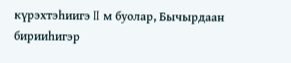күрэхтэһиигэ II м буолар, Бычырдаан бирииһигэр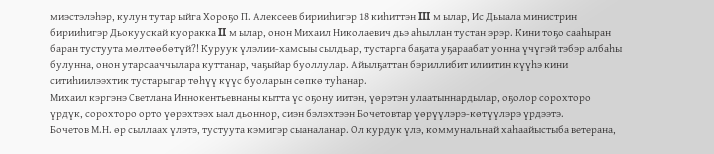миэстэлэһэр, кулун тутар ыйга Хороҕо П. Алексеев бирииһигэр 18 киһиттэн III м ылар, Ис Дьыала министрин бирииһигэр Дьокуускай куоракка II м ылар, онон Михаил Николаевич дьэ аһыллан тустан эрэр. Кини тоҕо сааһыран баран тустуута мөлтөөбөтүй?! Куруук үлэлии-хамсыы сылдьар, тустарга баҕата уҕараабат уонна үчүгэй тэбэр албаһы булунна, онон утарсааччылара куттанар, чаҕыйар буоллулар. Айылҕаттан бэриллибит илиитин күүһэ кини ситиһиилээхтик тустарыгар төһүү күүс буоларын сөпкө туһанар.
Михаил кэргэнэ Светлана Иннокентьевнаны кытта үс оҕону иитэн, үөрэтэн улаатыннардылар, оҕолор сорохторо үрдүк, сорохторо орто үөрэхтээх ыал дьоннор, сиэн бэлэхтээн Бочетовтар үөрүүлэрэ-көтүүлэрэ үрдээтэ.
Бочетов М.Н. өр сыллаах үлэтэ, тустуута кэмигэр сыаналанар. Ол курдук үлэ, коммунальнай хаһаайыстыба ветерана,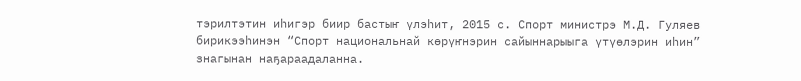тэрилтэтин иһигэр биир бастыҥ үлэһит, 2015 с. Спорт министрэ М.Д. Гуляев бирикээһинэн “Спорт национальнай көрүҥнэрин сайыннарыыга үтүөлэрин иһин” знагынан наҕараадаланна.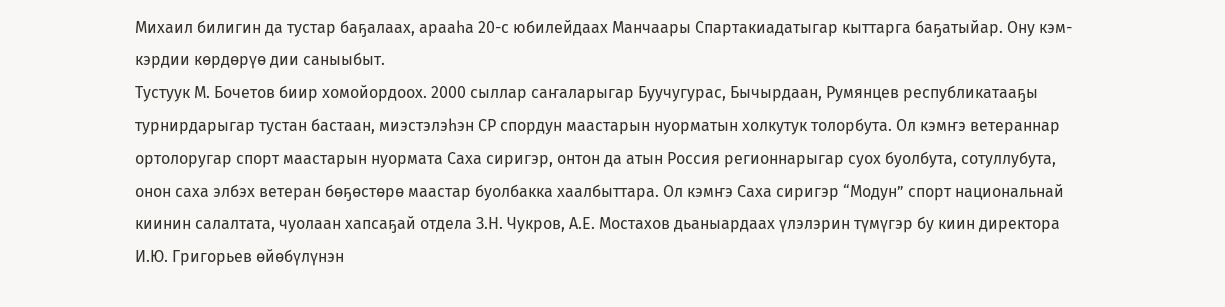Михаил билигин да тустар баҕалаах, арааһа 20-с юбилейдаах Манчаары Спартакиадатыгар кыттарга баҕатыйар. Ону кэм-кэрдии көрдөрүө дии саныыбыт.
Тустуук М. Бочетов биир хомойордоох. 2000 сыллар саҥаларыгар Буучугурас, Бычырдаан, Румянцев республикатааҕы турнирдарыгар тустан бастаан, миэстэлэһэн СР спордун маастарын нуорматын холкутук толорбута. Ол кэмҥэ ветераннар ортолоругар спорт маастарын нуормата Саха сиригэр, онтон да атын Россия регионнарыгар суох буолбута, сотуллубута, онон саха элбэх ветеран бөҕөстөрө маастар буолбакка хаалбыттара. Ол кэмҥэ Саха сиригэр “Модун” спорт национальнай киинин салалтата, чуолаан хапсаҕай отдела З.Н. Чукров, А.Е. Мостахов дьаныардаах үлэлэрин түмүгэр бу киин директора И.Ю. Григорьев өйөбүлүнэн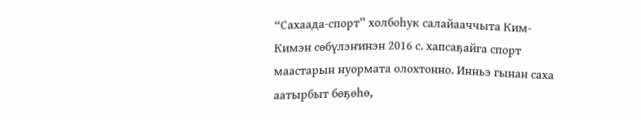“Сахаада-спорт” холбоһук салайааччыта Ким-Кимэн сөбүлэҥинэн 2016 с. хапсаҕайга спорт маастарын нуормата олохтонно. Инньэ гынан саха аатырбыт бөҕөһө,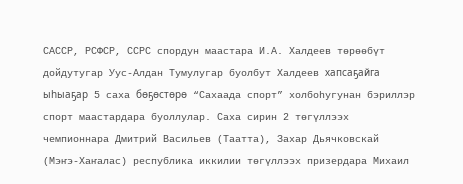САССР, РСФСР, ССРС спордун маастара И.А. Халдеев төрөөбүт дойдутугар Уус-Алдан Тумулугар буолбут Халдеев хапсаҕайга ыһыаҕар 5 саха бөҕөстөрө “Сахаада спорт” холбоһугунан бэриллэр спорт маастардара буоллулар. Саха сирин 2 төгүллээх чемпионнара Дмитрий Васильев (Таатта), Захар Дьячковскай (Мэҥэ-Хаҥалас) республика иккилии төгүллээх призердара Михаил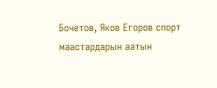Бочетов, Яков Егоров спорт маастардарын аатын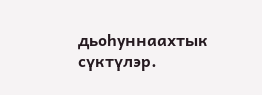дьоһуннаахтык сүктүлэр.